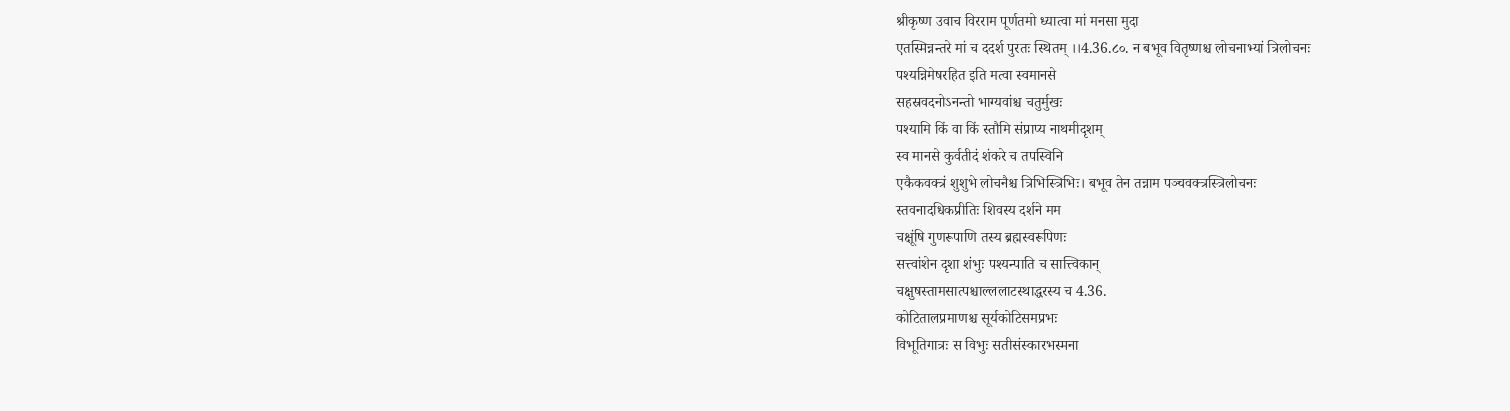श्रीकृष्ण उवाच विरराम पूर्णतमो ध्यात्वा मां मनसा मुदा
एतस्मिन्नन्तरे मां च ददर्श पुरतः स्थितम् ।।4.36.८०. न बभूव वितृष्णश्च लोचनाभ्यां त्रिलोचनः
पश्यन्निमेषरहित इति मत्वा स्वमानसे
सहस्रवदनोऽनन्तो भाग्यवांश्च चतुर्मुखः
पश्यामि किं वा किं स्तौमि संप्राप्य नाथमीदृशम्
स्व मानसे कुर्वतीदं शंकरे च तपस्विनि
एकैकवक्त्रं शुशुभे लोचनैश्च त्रिभिस्त्रिभिः। बभूव तेन तन्नाम पञ्चवक्त्रस्त्रिलोचनः
स्तवनादधिकप्रीतिः शिवस्य दर्शने मम
चक्षूंषि गुणरूपाणि तस्य ब्रह्मस्वरूपिणः
सत्त्वांशेन दृशा शंभुः पश्यन्पाति च सात्त्विकान्
चक्षुषस्तामसात्पश्चाल्ललाटस्थाद्धरस्य च 4.36.
कोटितालप्रमाणश्च सूर्यकोटिसमप्रभः
विभूतिगात्रः स विभुः सतीसंस्कारभस्मना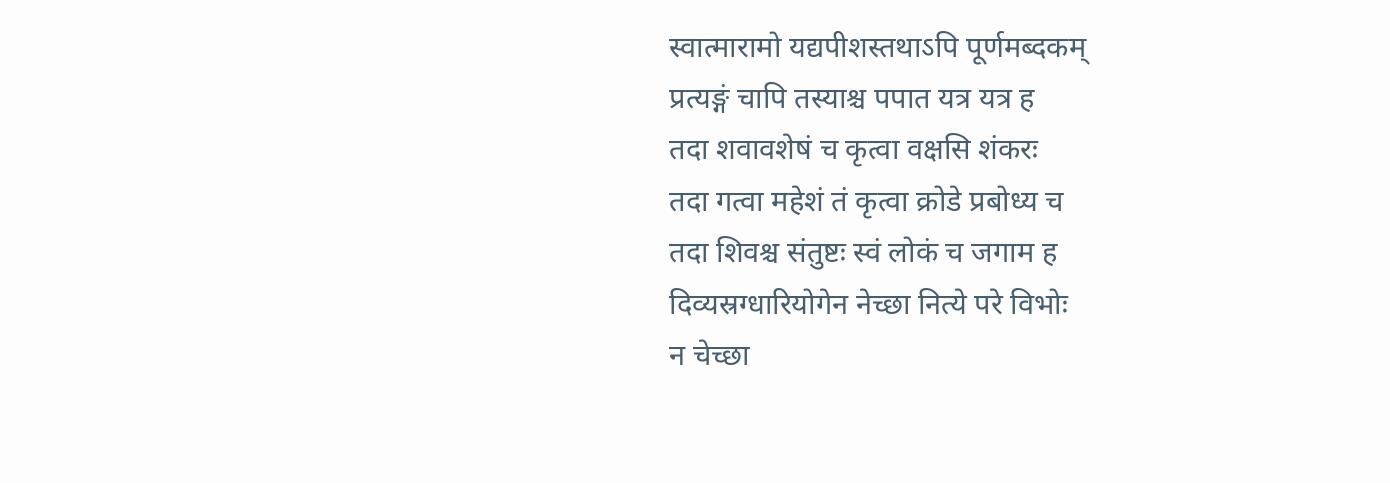स्वात्मारामो यद्यपीशस्तथाऽपि पूर्णमब्दकम्
प्रत्यङ्गं चापि तस्याश्च पपात यत्र यत्र ह
तदा शवावशेषं च कृत्वा वक्षसि शंकरः
तदा गत्वा महेशं तं कृत्वा क्रोडे प्रबोध्य च
तदा शिवश्च संतुष्टः स्वं लोकं च जगाम ह
दिव्यस्रग्धारियोगेन नेच्छा नित्ये परे विभोः
न चेच्छा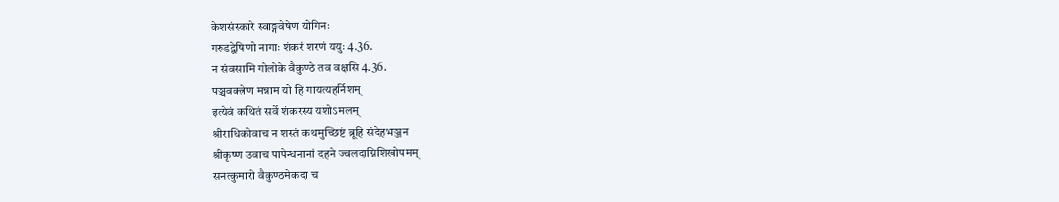केशसंस्कारे स्वाङ्गवेषेण योगिनः
गरुडद्वेषिणो नागाः शंकरं शरणं ययुः 4.36.
न संवसामि गोलोके वैकुण्ठे तव वक्षसि 4.36.
पञ्चवक्त्रेण मन्नाम यो हि गायत्यहर्निशम्
इत्येवं कथितं सर्वे शंकरस्य यशोऽमलम्
श्रीराधिकोवाच न शस्तं कथमुच्छिष्टं ब्रूहि संदेहभञ्जन
श्रीकृष्ण उवाच पापेन्धनानां दहने ज्वलदाग्निशिखोपमम्
सनत्कुमारो वैकुण्ठमेकदा च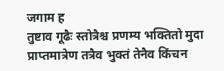जगाम ह
तुष्टाव गूढैः स्तोत्रैश्च प्रणम्य भक्तितो मुदा
प्राप्तमात्रेण तत्रैव भुक्तं तेनैव किंचन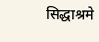सिद्धाश्रमे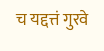च यद्दत्तं गुरवे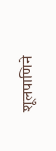शूलपाणिने